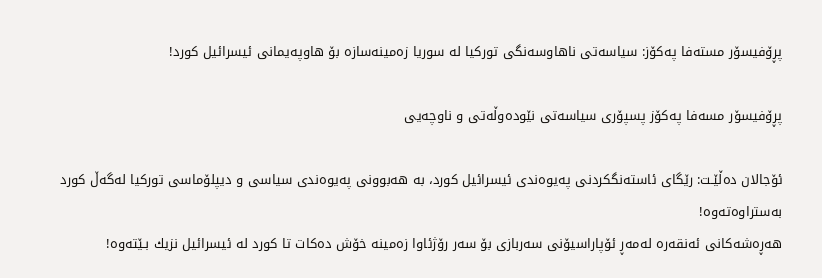پڕۆفیسۆر مسته‌فا په‌كۆز: سیاسه‌تی ناهاوسه‌نگی توركیا له‌ سوریا زه‌مینه‌سازه‌ بۆ هاوپه‌یمانی ئیسرائیل كورد!

پڕۆفیسۆر مسه‌فا په‌كۆز پسپۆری سیاسه‌تی نێوده‌وڵه‌تی و ناوچه‌یی

ئۆجالان ده‌ڵێـت: رێگای ئاسته‌نگكردنی په‌یوه‌ندی ئیسرائیل كورد،‌ به هه‌بوونی‌ په‌یوه‌ندی سیاسی و دیپلۆماسی توركیا له‌گه‌ڵ كورد‌ به‌ستراوه‌ته‌وه‌!
هه‌ڕه‌شه‌كانی ئه‌نقه‌ره‌ له‌مه‌ڕ ئۆپاراسیۆنی سه‌ربازی بۆ سه‌ر رۆژئاوا زه‌مینه‌ خۆش ده‌كات تا كورد له‌‌ ئیسرائیل نزیك بـێته‌وه‌!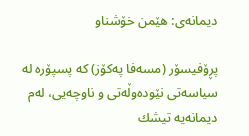دیمانه‌ی: هێمن خۆشناو

پڕۆفیسۆر (مسه‌فا په‌كۆز) كه‌ پسپۆره‌ له‌ سیاسه‌تی نێوده‌وڵه‌تی و ناوچه‌یی، له‌م دیمانه‌یه‌ تیشك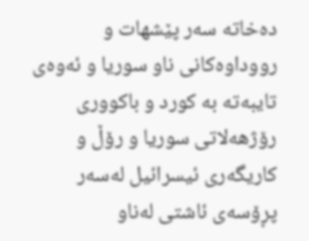ده‌خاته‌ سه‌ر پێشهات و رووداوه‌كانی ناو سوریا و ئه‌وه‌ی تایبه‌ته‌ به‌ كورد و باكووری رۆژهه‌لاتی سوریا و رۆڵ و كاریگه‌ری ئیسرائیل له‌سه‌ر پڕۆسه‌ی ئاشتی له‌ناو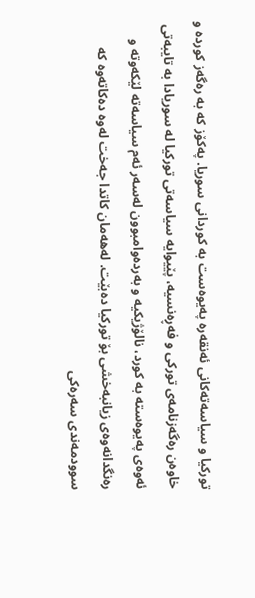توركیا و سیاسه‌ته‌كانی ئه‌نقه‌ره‌ په‌یوه‌ست به‌ كوردانی سوریا. په‌كۆز كه‌ به‌ ره‌گه‌ز كورده‌ و خاوه‌ن ره‌گه‌زنامه‌ی توركی و فه‌ڕه‌نسیه‌، پێیوایه‌ سیاسه‌تی توركیا له‌ سوریادا به‌ تایبه‌تی ئه‌وه‌ی په‌یوه‌سته‌ به‌ كورد، نالۆژیكیه‌ و به‌رده‌وامبوون له‌سه‌ر ئه‌م سیاسه‌ته‌ لێكه‌وته‌ و ره‌نگدانه‌وه‌ی زیانبه‌خشی بۆ توركیا ده‌بێت. له‌هه‌مان كاتدا جه‌خت له‌وه‌ ده‌كاته‌وه‌ كه‌ سوودمه‌ندی سه‌ره‌كی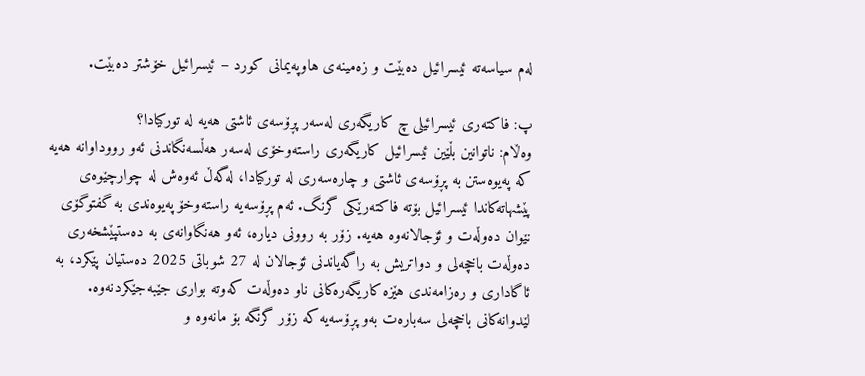له‌م سیاسه‌ته‌ ئیسرائیل ده‌بێت و زه‌مینه‌ی هاوپه‌یمانی كورد – ئیسرائیل خۆشتر ده‌بێت.

پ: فاكته‌ری ئیسرائیلی چ كاریگه‌ری له‌سه‌ر پڕۆسه‌ی ئاشتی هه‌یه‌ له‌ توركیادا؟
وه‌ڵام: ناتوانین بڵێین ئیسرائیل كاریگه‌ری راسته‌وخۆی له‌سه‌ر هه‌ڵسه‌نگاندنی ئه‌و رووداوانه‌ هه‌یه‌‌ كه‌ په‌یوه‌ستن به‌ پڕۆسه‌ی ئاشتی و چاره‌سه‌ری له‌ توركیادا، له‌گه‌ڵ ئه‌وه‌ش له‌ چوارچێوه‌ی پێشهاته‌كاندا ئیسرائیل بۆته‌ فاكته‌رێكی گرنگ. ئه‌م پڕۆسه‌یه‌ راسته‌وخۆ په‌یوه‌ندی به‌ گفتوگۆی نێوان ده‌وڵه‌ت و ئۆجالانه‌وه‌ هه‌یه‌. زۆر به‌ روونی دیاره‌، ئه‌و هه‌نگاوانه‌ی به‌ ده‌ستپێشخه‌ری ده‌وڵه‌ت باخچه‌لی و دواتریش به‌ راگه‌یاندنی ئۆجالان له‌ 27 شوباتی 2025 ده‌ستیان پێكرد، به‌ ئاگاداری و ره‌زامه‌ندی هێزه‌ كاریگه‌ره‌كانی ناو ده‌وڵه‌ت كه‌وته‌ بواری جێبه‌جێكردنه‌وه‌. لێدوانه‌كانی باخچه‌لی سه‌باره‌ت به‌و پڕۆسه‌یه‌ كه‌ زۆر گرنگه‌ بۆ مانه‌وه‌ و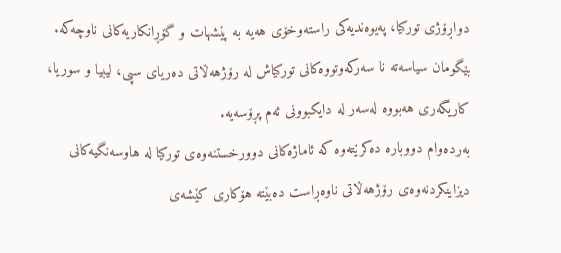دواڕۆژی توركیا، په‌یوه‌ندیه‌كی راسته‌وخۆی هه‌یه‌ به‌ پێشهات و گۆڕانكاریه‌كانی ناوچه‌كه‌. بێگومان سیاسه‌ته‌ نا سه‌ركه‌وتووه‌كانی توركیاش له‌ رۆژهه‌ڵاتی ده‌ریای سپی، لیبیا و سوریا، كاریگه‌ری هه‌بووه‌ له‌سه‌ر له‌ دایكبوونی ئه‌م پڕۆسه‌یه‌.
به‌رده‌وام دووباره‌ ده‌كرێته‌وه‌ كه‌ ئاماژه‌كانی دوورخستنه‌وه‌ی توركیا له‌ هاوسه‌نگیه‌كانی دیزاینكردنه‌وه‌ی رۆژهه‌ڵاتی ناوه‌ڕاست ده‌بێته‌ هۆكاری كێشه‌ی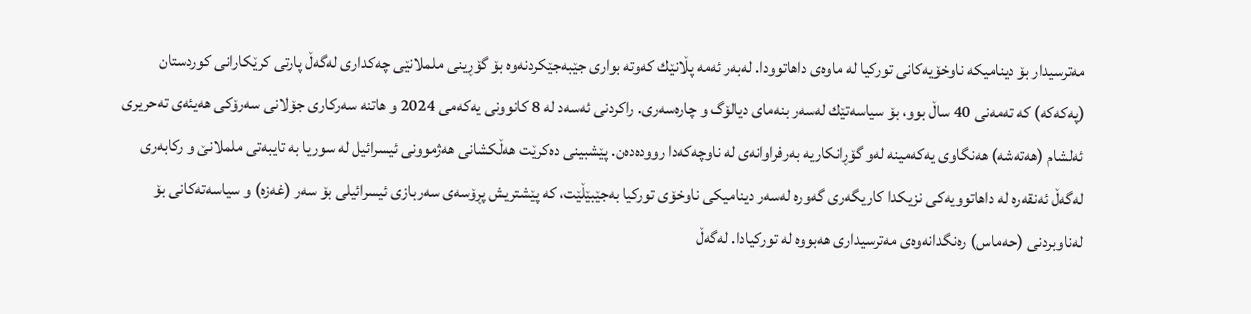مه‌ترسیدار بۆ دینامیكه‌ ناوخۆیه‌كانی توركیا له‌ ماوه‌ی داهاتوودا. له‌به‌ر ئه‌مه‌ پڵانێك كه‌وته‌ بواری جێبه‌جێكردنه‌وه‌ بۆ گۆڕینی ململانێی چه‌كداری له‌گه‌ڵ پارتی كرێكارانی كوردستان (په‌كه‌كه‌) كه ته‌مه‌نی‌ 40 ساڵ بوو، بۆ سیاسه‌تێك له‌سه‌ر بنه‌مای دیالۆگ و چاره‌سه‌ری. راكردنی ئه‌سه‌د له‌ 8 كانوونی یه‌كه‌می 2024 و هاتنه‌ سه‌ركاری جۆلانی سه‌رۆكی هه‌یئه‌ی ته‌حریری ئه‌لشام (هه‌ته‌شه‌) هه‌نگاوی یه‌كه‌مینه‌ له‌و گۆڕانكاریه‌ به‌رفراوانه‌ی له‌ ناوچه‌كه‌دا رووده‌ده‌ن. پێشبینی ده‌كرێت هه‌ڵكشانی هه‌ژموونی ئیسرائیل له‌ سوریا به‌ تایبه‌تی ململانێ و ركابه‌ری له‌گه‌ڵ ئه‌نقه‌ره‌ له‌ داهاتوویه‌كی نزیكدا كاریگه‌ری گه‌وره‌ له‌سه‌ر دینامیكی ناوخۆی توركیا به‌جێبێڵێت، كه‌ پێشتریش پڕۆسه‌ی سه‌ربازی ئیسرائیلی بۆ سه‌ر (غه‌زه‌) و سیاسه‌ته‌كانی بۆ له‌ناوبردنی (حه‌ماس) ره‌نگدانه‌وه‌ی مه‌ترسیداری هه‌بووه‌ له‌ توركیادا. له‌گه‌ڵ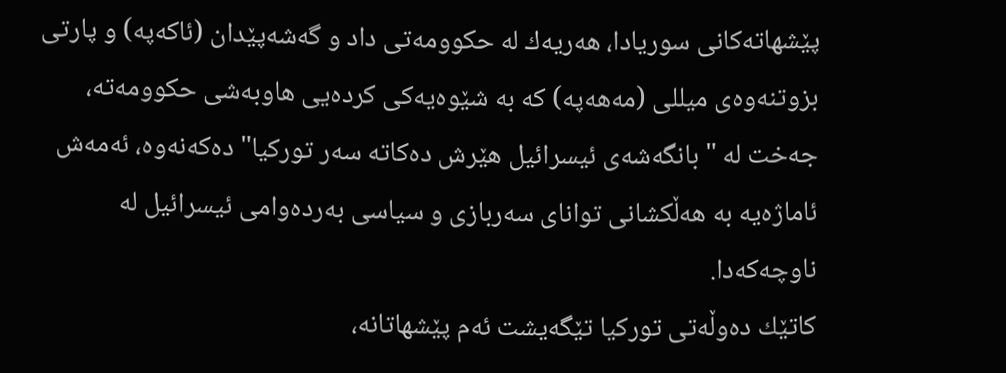پێشهاته‌كانی سوریادا، هه‌ریه‌ك له‌ حكوومه‌تی داد و گه‌شه‌پێدان (ئاكه‌په‌) و پارتی بزوتنه‌وه‌ی میللی (مه‌هه‌په‌) كه‌ به‌ شێوه‌یه‌كی كرده‌یی هاوبه‌شی حكوومه‌ته‌، جه‌خت له‌ "بانگه‌شه‌ی ئیسرائیل هێرش ده‌كاته‌ سه‌ر توركیا" ده‌كه‌نه‌وه‌، ئه‌مه‌ش ئاماژه‌یه‌ به‌ هه‌ڵكشانی توانای سه‌ربازی و سیاسی به‌رده‌وامی ئیسرائیل له‌ ناوچه‌كه‌دا.
كاتێك ده‌وڵه‌تی توركیا تێگه‌یشت‌ ئه‌م پێشهاتانه‌،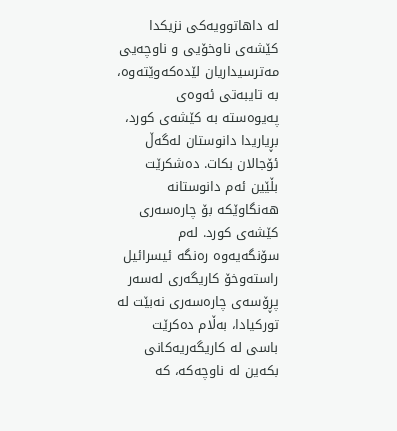له‌ داهاتوویه‌كی نزیكدا كێشه‌ی ناوخۆیی و ناوچه‌یی مه‌ترسیداریان لێده‌كه‌وێته‌وه‌، به‌ تایبه‌تی ئه‌وه‌ی په‌یوه‌سته‌ به‌ كێشه‌ی كورد، بڕیاریدا دانوستان له‌گه‌ڵ ئۆجالان بكات. ده‌شكرێت بڵێین ئه‌م دانوستانه‌ هه‌نگاوێكه‌ بۆ چاره‌سه‌ری كێشه‌ی كورد. له‌م سۆنگه‌یه‌وه‌ ره‌نگه‌ ئیسرائیل راسته‌وخۆ كاریگه‌ری له‌سه‌ر پڕۆسه‌ی چاره‌سه‌ری نه‌بێت له‌ توركیادا، به‌ڵام ده‌كرێت باسی له‌ كاریگه‌ریه‌كانی بكه‌ین له‌ ناوچه‌كه‌، كه‌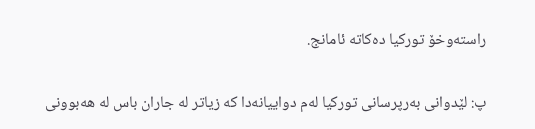راسته‌وخۆ توركیا ده‌كاته‌ ئامانج.

پ: لێدوانی به‌رپرسانی توركیا له‌م دواییانه‌دا كه‌ زیاتر له‌ جاران باس له‌ هه‌بوونی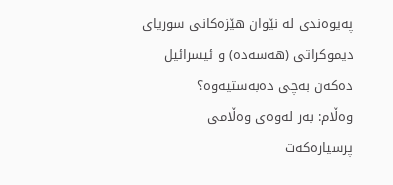په‌یوه‌ندی له‌ نێوان هێزه‌كانی سوریای دیموكراتی (هه‌سه‌ده‌) و ئیسرائیل ده‌كه‌ن به‌چی ده‌به‌ستیه‌وه‌؟
وه‌ڵام: به‌ر له‌وه‌ی وه‌ڵامی پرسیاره‌كه‌ت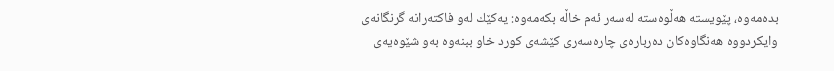بده‌مه‌وه‌، پێویسته‌ هه‌ڵوه‌سته‌ له‌سه‌ر ئه‌م خاڵه‌ بكه‌مه‌وه‌: یه‌كێك له‌و فاكته‌رانه‌ گرنگانه‌ی وایكردووه‌ هه‌نگاوه‌كان ده‌رباره‌ی چاره‌سه‌ری كێشه‌ی كورد خاو ببنه‌وه‌ به‌و شێوه‌یه‌ی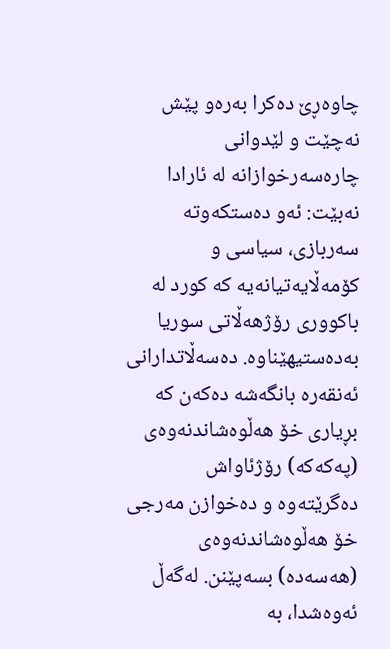چاوه‌ڕێ ده‌كرا به‌ره‌و پێش نه‌چێت و لێدوانی چاره‌سه‌رخوازانه‌ له‌ ئارادا نه‌بێت: ئه‌و ده‌ستكه‌وته‌ سه‌ربازی، سیاسی و كۆمه‌ڵایه‌تیانه‌یه‌ كه‌ كورد له‌ باكووری رۆژهه‌ڵاتی سوریا به‌ده‌ستیهێناوه‌. ده‌سه‌ڵاتدارانی ئه‌نقه‌ره‌ بانگه‌شه‌ ده‌كه‌ن كه‌ بڕیاری خۆ هه‌ڵوه‌شاندنه‌وه‌ی (په‌كه‌كه‌) رۆژئاواش ده‌گرێته‌وه‌ و ده‌خوازن مه‌رجی خۆ هه‌ڵوه‌شاندنه‌وه‌ی (هه‌سه‌ده‌) بسه‌پێنن. له‌گه‌ڵ ئه‌وه‌شدا، به‌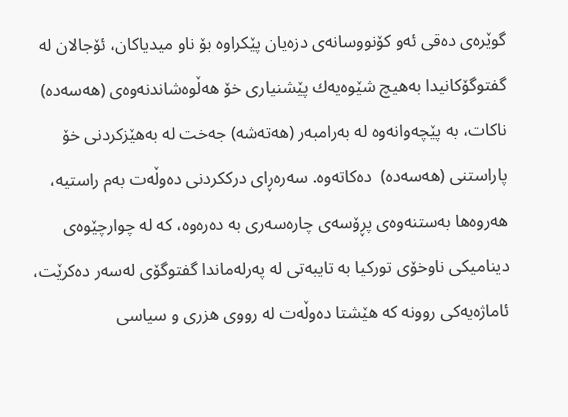گوێره‌ی ده‌قی ئه‌و كۆنووسانه‌ی دزه‌یان پێكراوه‌ بۆ ناو‌ میدیاكان، ئۆجالان له‌ گفتوگۆكانیدا به‌هیچ شێوه‌یه‌ك پێشنیاری خۆ هه‌ڵوه‌شاندنه‌وه‌ی (هه‌سه‌ده‌) ناكات، ‌به‌ پێچه‌وانه‌وه‌ له‌ به‌رامبه‌ر (هه‌ته‌شه‌) جه‌خت له‌ به‌هێزكردنی خۆ پاراستنی (هه‌سه‌ده‌)  ده‌كاته‌وه‌. سه‌ره‌ڕای درككردنی ده‌وڵه‌ت به‌م راستیه‌، هه‌روه‌ها به‌ستنه‌وه‌ی پڕۆسه‌ی چاره‌سه‌ری به‌ ده‌ره‌وه‌، كه‌ له‌ چوارچێوه‌ی دینامیكی ناوخۆی توركیا به‌ تایبه‌تی له‌ په‌رله‌ماندا گفتوگۆی له‌سه‌ر ده‌كرێت، ئاماژه‌یه‌كی روونه ‌كه‌ هێشتا ده‌وڵه‌ت له‌ رووی هزری و سیاسی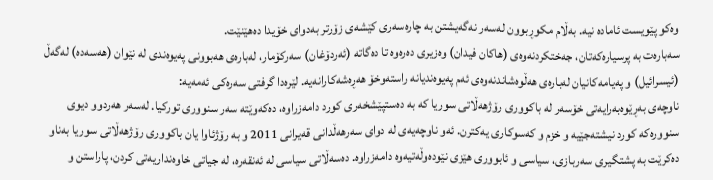وه‌كو پێویست ئاماده‌ نیه‌. به‌ڵام مكوڕبوون له‌سه‌ر نه‌گه‌یشتن به‌ چاره‌سه‌ری كێشه‌ی زۆرتر به‌دوای خۆیدا ده‌هێنێت.
سه‌باره‌ت به‌ پرسیاره‌كه‌تان، جه‌ختكردنه‌وه‌ی (هاكان فیدان) وه‌زیری ده‌ره‌وه‌ تا ده‌گاته‌ (ئه‌ردۆغان) سه‌ركۆمار، له‌باره‌ی هه‌بوونی په‌یوه‌ندی له‌ نێوان (هه‌سه‌ده‌) له‌گه‌ڵ (ئیسرائیل) و په‌یامه‌كانیان له‌باره‌ی هه‌ڵوه‌شاندنه‌وه‌ی ئه‌م په‌یوه‌ندیانه‌ راسته‌وخۆ هه‌ڕه‌شه‌كارانه‌یه‌. لێره‌دا گرفتی سه‌ره‌كی ئه‌مه‌یه‌:
ناوچه‌ی به‌ڕێوه‌به‌رایه‌تی خۆسه‌ر له‌ باكووری رۆژهه‌ڵاتی سوریا كه‌ به‌ ده‌ستپێشخه‌ری كورد دامه‌زراوه‌، ده‌كه‌وێته‌ سه‌ر سنووری توركیا. له‌سه‌ر هه‌ردوو دیوی سنووره‌كه‌ كورد نیشته‌جێیه‌ و خزم و كه‌سوكاری یه‌كترن. ئه‌و ناوچه‌یه‌ی‌ له ‌دوای سه‌رهه‌ڵدانی قه‌یرانی 2011 و به‌ رۆژئاوا یان باكووری رۆژهه‌ڵاتی سوریا به‌ناو ده‌كرێت به‌ پشتگیری سه‌ربازی، سیاسی و ئابووری هێزی نێوده‌وڵه‌تیه‌وه‌ دامه‌زراوه‌. ده‌سه‌ڵاتی سیاسی له‌ ئه‌نقه‌ره‌، له‌ جیاتی خاوه‌نداریه‌تی كردن، پاراستن و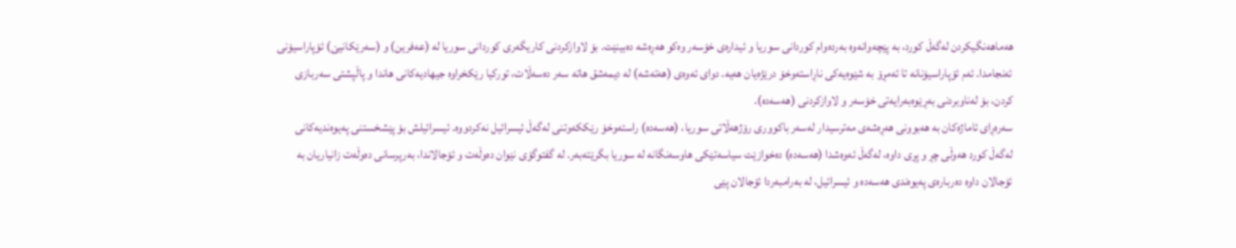هه‌ماهه‌نگیكردن له‌گه‌ڵ كورد، به‌ پێچه‌وانه‌وه‌ به‌رده‌وام كوردانی سوریا و ئیداره‌ی خۆسه‌ر وه‌كو هه‌ڕه‌شه‌ ده‌بینێت. بۆ لاوازكردنی كاریگه‌ری كوردانی سوریا له‌ (عه‌فرین) و (سه‌رێكانیێ) ئۆپاراسیۆنی ئه‌نجامدا. ئه‌م ئۆپاراسیۆنانه‌ تا ئه‌مڕۆ به‌ شێوه‌یه‌كی ناڕاسته‌وخۆ درێژه‌یان هه‌یه‌. دوای ئه‌وه‌ی (هه‌ته‌شه‌) له‌ دیمه‌شق هاته‌ سه‌ر ده‌سه‌ڵات، توركیا رێكخراوه‌ جیهادیه‌كانی هاندا و پاڵپشتی سه‌ربازی كردن، بۆ له‌ناوبردنی به‌ڕێوه‌به‌رایه‌تی خۆسه‌ر و لاوازكردنی (هه‌سه‌ده‌).
سه‌ره‌ڕای ئاماژه‌كان به‌ هه‌بوونی هه‌ڕه‌شه‌ی مه‌ترسیدار له‌سه‌ر باكووری رۆژهه‌ڵاتی سوریا، (هه‌سه‌ده‌) راسته‌وخۆ رێككه‌وتنی له‌گه‌ڵ ئیسرائیل نه‌كردووه‌. ئیسرائیلش بۆ پێشخستنی په‌یوه‌ندیه‌كانی له‌گه‌ڵ كورد هه‌وڵی چڕ و پڕی داوه‌، له‌گه‌ڵ ئه‌وه‌شدا (هه‌سه‌ده‌) ده‌خوازێت سیاسه‌تێكی هاوسه‌نگانه‌ له‌ سوریا بگرێته‌به‌ر. له‌ گفتوگۆی نێوان ده‌وڵه‌ت و ئۆجالاندا، به‌رپرسانی ده‌وڵه‌ت زانیاریان به‌ ئۆجالان داوه‌ ده‌رباره‌ی په‌یوه‌ندی هه‌سه‌ده‌ و ئیسرائیل، له‌ به‌رامبه‌ردا ئۆجالان پێی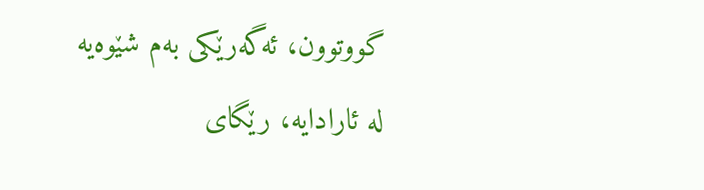گووتوون، ئه‌گه‌رێكی به‌م شێوه‌یه‌ له‌ ئارادایه‌، رێگای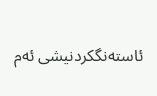ئاسته‌نگكردنیشی ئه‌م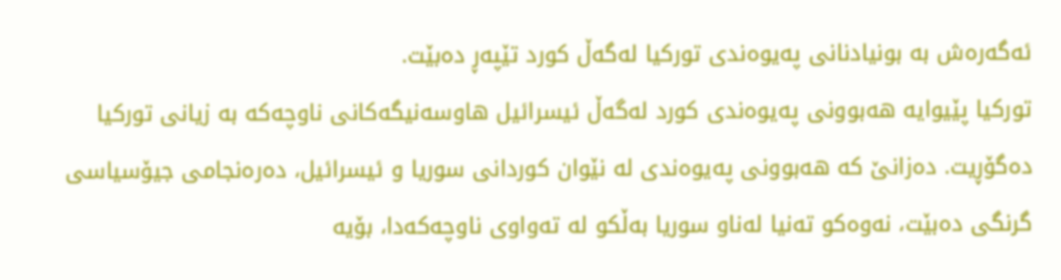ئه‌گه‌ره‌ش به‌ بونیادنانی په‌یوه‌ندی توركیا له‌گه‌ڵ كورد تێپه‌ڕ ده‌بێت.
توركیا پێیوایه‌ هه‌بوونی په‌یوه‌ندی كورد له‌گه‌ڵ ئیسرائیل هاوسه‌نیگه‌كانی ناوچه‌كه‌ به‌ زیانی توركیا ده‌گۆڕیت. ده‌زانێ كه‌ هه‌بوونی په‌یوه‌ندی له‌ نێوان كوردانی سوریا و ئیسرائیل، ده‌ره‌نجامی جیۆسیاسی گرنگی ده‌بێت، نه‌وه‌كو ته‌نیا له‌ناو سوریا به‌ڵكو له‌ ته‌واوی ناوچه‌كه‌دا، بۆیه‌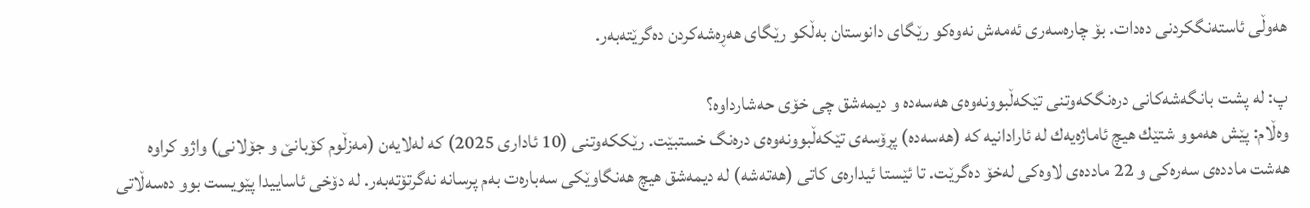هه‌وڵی ئاسته‌نگكردنی ده‌دات. بۆ چاره‌سه‌ری ئه‌مه‌ش نه‌وه‌كو رێگای دانوستان به‌ڵكو رێگای هه‌ڕه‌شه‌كردن ده‌گرێته‌به‌ر.

پ: له‌ پشت بانگه‌شه‌كانی دره‌نگكه‌وتنی تێكه‌ڵبوونه‌وه‌ی هه‌سه‌ده‌ و دیمه‌شق چی خۆی حه‌شارداوه‌؟
وه‌ڵام: پێش هه‌موو شتێك هیچ ئاماژه‌یه‌ك له‌ ئارادانیه‌ كه‌ (هه‌سه‌ده‌) پڕۆسه‌ی تێكه‌ڵبوونه‌وه‌ی دره‌نگ خستبێت. رێككه‌وتنی (10 ئاداری 2025) كه‌ له‌لایه‌ن (مه‌زڵوم كۆبانێ و جۆلانی) واژو كراوه‌ هه‌شت مادده‌ی سه‌ره‌كی و 22 مادده‌ی لاوه‌كی له‌خۆ ده‌گرێت. تا ئێستا ئیداره‌ی كاتی (هه‌ته‌شه‌) له‌ دیمه‌شق هیچ هه‌نگاوێكی سه‌باره‌ت به‌م پرسانه‌ نه‌گرتۆته‌به‌ر. له‌ دۆخی ئاساییدا پێویست بوو ده‌سه‌ڵاتی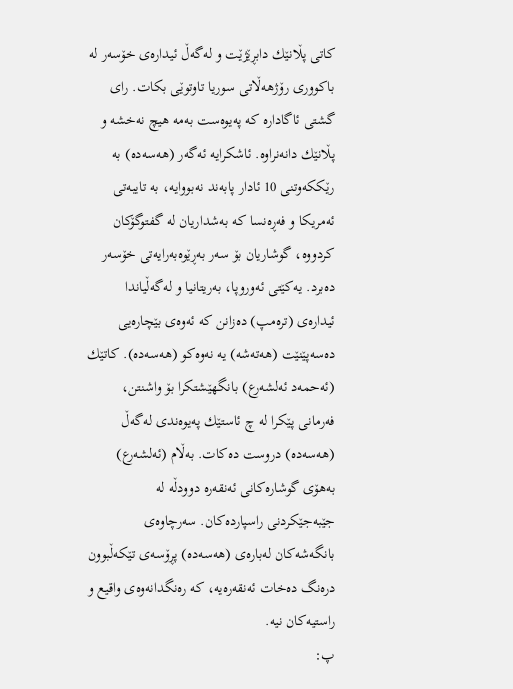كاتی پڵانێك دابڕێژێت و له‌گه‌ڵ ئیداره‌ی خۆسه‌ر له‌ باكووری رۆژهه‌ڵاتی سوریا تاوتوێی بكات. رای گشتی ئاگاداره‌ كه‌ په‌یوه‌ست به‌مه‌ هیچ نه‌خشه‌ و پڵانێك دانه‌نراوه‌. ئاشكرایه‌ ئه‌گه‌ر (هه‌سه‌ده‌) به‌ رێككه‌وتنی 10 ئادار پابه‌ند نه‌بووایه‌، به‌ تایبه‌تی ئه‌مریكا و فه‌ڕه‌نسا كه‌ به‌شداریان له‌ گفتوگۆكان كردووه‌، گوشاریان بۆ سه‌ر به‌ڕێوه‌به‌رایه‌تی خۆسه‌ر ده‌برد. یه‌كێتی ئه‌وروپا، به‌ریتانیا و له‌گه‌ڵیاندا ئیداره‌ی (تره‌مپ) ده‌زانن كه‌ ئه‌وه‌ی بێچاره‌یی ده‌سه‌پێنێت (هه‌ته‌شه‌) یه‌ نه‌وه‌كو (هه‌سه‌ده‌). كاتێك (ئه‌حمه‌د ئه‌لشه‌رع) بانگهێشتكرا بۆ واشنتن، فه‌رمانی پێكرا له‌ چ ئاستێك په‌یوه‌ندی له‌گه‌ڵ (هه‌سه‌ده‌) دروست ده‌كات. به‌ڵام (ئه‌لشه‌رع) به‌هۆی گوشاره‌كانی ئه‌نقه‌ره‌ دوودڵه‌ له‌ جێبه‌جێكردنی راسپارده‌كان. سه‌رچاوه‌ی بانگه‌شه‌كان له‌باره‌ی (هه‌سه‌ده‌) پڕۆسه‌ی تێكه‌ڵبوون دره‌نگ ده‌خات ئه‌نقه‌ره‌یه‌، كه‌ ره‌نگدانه‌وه‌ی واقیع و راستیه‌كان نیه‌.
پ: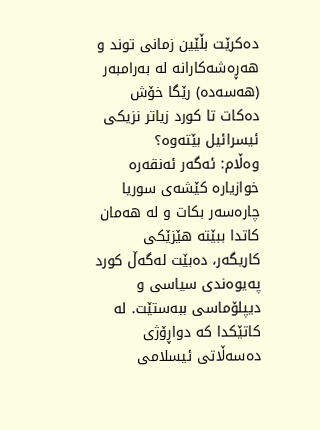ده‌كرێت بڵێین زمانی توند و هه‌ڕه‌شه‌كارانه‌ له‌ به‌رامبه‌ر (هه‌سه‌ده‌) رێگا خۆش ده‌كات تا كورد زیاتر نزیكی ئیسرائیل بێته‌وه‌؟
وه‌ڵام: ئه‌گه‌ر ئه‌نقه‌ره‌ خوازیاره‌ كێشه‌ی سوریا چاره‌سه‌ر بكات و له‌ هه‌مان كاتدا ببێته‌ هێزێكی كاریگه‌ر، ده‌بێت له‌گه‌ڵ كورد په‌یوه‌ندی سیاسی و دیپلۆماسی ببه‌ستێت. له‌ كاتێكدا كه‌ دواڕۆژی ده‌سه‌ڵاتی ئیسلامی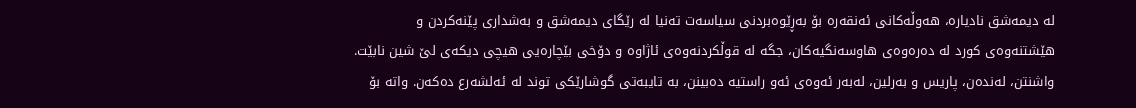له‌ دیمه‌شق نادیاره‌، هه‌وڵه‌كانی ئه‌نقه‌ره‌ بۆ به‌ڕێوه‌بردنی سیاسه‌ت ته‌نیا له‌ رێگای دیمه‌شق و به‌شداری پێنه‌كردن و هێشتنه‌وه‌ی كورد له‌ ده‌ره‌وه‌ی هاوسه‌نگیه‌كان، جگه‌ له‌ قوڵكردنه‌وه‌ی ئاژاوه‌ و دۆخی بێچاره‌یی هیچی دیكه‌ی لێ شین نابێت. واشنتن، له‌نده‌ن، پاریس و به‌رلین، له‌به‌ر ئه‌وه‌ی ئه‌و راستیه‌ ده‌بینن، به‌ تایبه‌تی گوشارێكی توند له‌ ئه‌لشه‌رع ده‌كه‌ن. واته‌ بۆ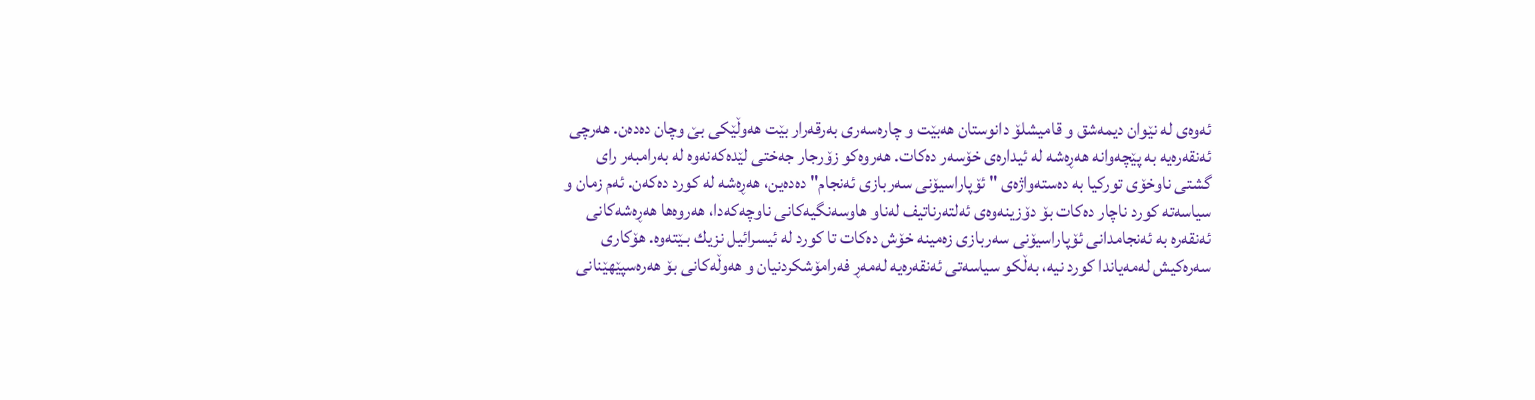ئه‌وه‌ی له‌ نێوان دیمه‌شق و قامیشلۆ دانوستان هه‌بێت و چاره‌سه‌ری به‌رقه‌رار بێت هه‌وڵێكی بێ وچان ده‌ده‌ن. هه‌رچی ئه‌نقه‌ره‌یه‌ به‌ پێچه‌وانه‌ هه‌ڕه‌شه‌ له‌ ئیداره‌ی خۆسه‌ر ده‌كات. هه‌روه‌كو زۆرجار جه‌ختی لێده‌كه‌نه‌وه‌ له‌ به‌رامبه‌ر رای گشتی ناوخۆی توركیا به‌ ده‌سته‌واژه‌ی " ئۆپاراسیۆنی سه‌ربازی ئه‌نجام" ده‌ده‌ین، هه‌ڕه‌شه‌ له‌ كورد ده‌كه‌ن. ئه‌م زمان و سیاسه‌ته‌ كورد ناچار ده‌كات بۆ دۆزینه‌وه‌ی ئه‌لته‌رناتیف له‌ناو هاوسه‌نگیه‌كانی ناوچه‌كه‌دا، هه‌روه‌ها هه‌ڕه‌شه‌كانی ئه‌نقه‌ره‌ به‌ ئه‌نجامدانی ئۆپاراسیۆنی سه‌ربازی زه‌مینه‌ خۆش ده‌كات تا كورد له‌‌ ئیسرائیل نزیك بـێته‌وه‌. هۆكاری سه‌ره‌كیش له‌مه‌یاندا كورد نیه‌، به‌ڵكو سیاسه‌تی ئه‌نقه‌ره‌یه‌ له‌مه‌ڕ فه‌رامۆشكردنیان و هه‌وڵه‌كانی بۆ هه‌ره‌سپێهێنانی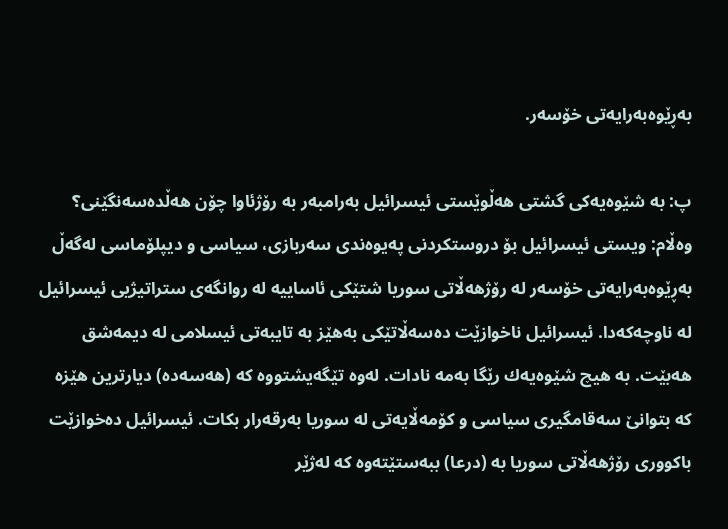به‌ڕێوه‌به‌رایه‌تی خۆسه‌ر.

پ: به‌ شێوه‌یه‌كی گشتی هه‌ڵوێستی ئیسرائیل به‌رامبه‌ر به‌ رۆژئاوا چۆن هه‌ڵده‌سه‌نگێنی؟
وه‌ڵام: ویستی ئیسرائیل بۆ دروستكردنی په‌یوه‌ندی سه‌ربازی، سیاسی و دیپلۆماسی له‌گه‌ڵ به‌ڕێوه‌به‌رایه‌تی خۆسه‌ر له‌ رۆژهه‌ڵاتی سوریا شتێكی ئاساییه‌ له‌ روانگه‌ی ستراتیژیی ئیسرائیل له ‌ناوچه‌كه‌دا. ئیسرائیل ناخوازێت ده‌سه‌ڵاتێكی به‌هێز به‌ تایبه‌تی ئیسلامی له‌ دیمه‌شق هه‌بێت. به‌ هیچ شێوه‌یه‌ك رێگا به‌مه‌ نادات. له‌وه‌ تێگه‌یشتووه‌ كه‌ (هه‌سه‌ده‌) دیارترین هێزه‌ كه‌ بتوانێ سه‌قامگیری سیاسی و كۆمه‌ڵایه‌تی له‌ سوریا به‌رقه‌رار بكات. ئیسرائیل ده‌خوازێت باكووری رۆژهه‌ڵاتی سوریا به‌ (درعا) ببه‌ستێته‌وه‌ كه‌ له‌ژێر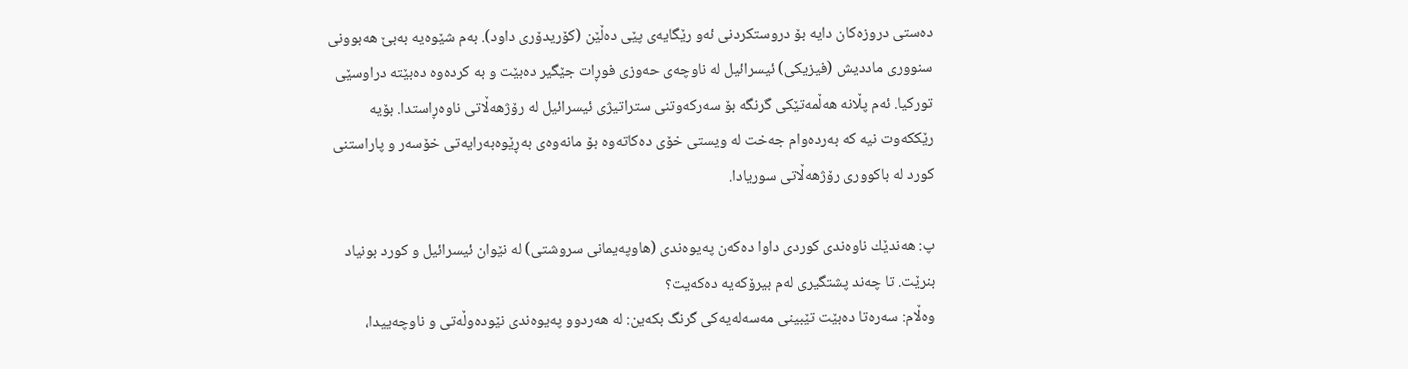ده‌ستی دروزه‌كان دایه‌ بۆ دروستكردنی ئه‌و رێگایه‌ی پێی ده‌ڵێن (كۆریدۆری داود). به‌م شێوه‌یه‌ به‌بێ هه‌بوونی سنووری ماددیش (فیزیكی) ئیسرائیل له‌ ناوچه‌ی حه‌وزی فوڕات جێگیر ده‌بێت و به‌ كرده‌وه‌ ده‌بێته‌ دراوسێی توركیا. ئه‌م پڵانه‌ هه‌ڵمه‌تێكی گرنگه‌ بۆ سه‌ركه‌وتنی ستراتیژی ئیسرائیل له‌ رۆژهه‌ڵاتی ناوه‌ڕاستدا. بۆیه‌ رێككه‌وت نیه‌ كه‌ به‌رده‌وام جه‌خت له‌ ویستی خۆی ده‌كاته‌وه‌ بۆ مانه‌وه‌ی به‌ڕێوه‌به‌رایه‌تی خۆسه‌ر و پاراستنی كورد له‌ باكووری رۆژهه‌ڵاتی سوریادا.

پ: هه‌ندێك ناوه‌ندی كوردی داوا ده‌كه‌ن په‌یوه‌ندی (هاوپه‌یمانی سروشتی) له‌ نێوان ئیسرائیل و كورد بونیاد بنرێت. تا چه‌ند پشتگیری له‌م بیرۆكه‌یه‌ ده‌كه‌یت؟
وه‌ڵام: سه‌ره‌تا ده‌بێت تێبینی مه‌سه‌له‌یه‌كی گرنگ بكه‌ین: له‌ هه‌ردوو په‌یوه‌ندی نێوده‌وڵه‌تی و ناوچه‌ییدا،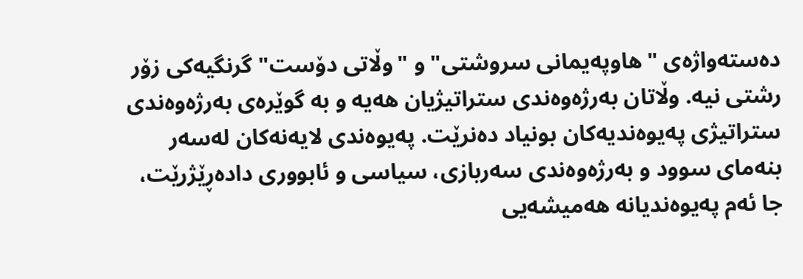ده‌سته‌واژه‌ی "هاوپه‌یمانی سروشتی" و "وڵاتی دۆست" گرنگیه‌كی زۆر رشتی نیه‌. وڵاتان به‌رژه‌وه‌ندی ستراتیژیان هه‌یه‌ و به‌ گوێره‌ی به‌رژه‌وه‌ندی ستراتیژی په‌یوه‌ندیه‌كان بونیاد ده‌نرێت. په‌یوه‌ندی لایه‌نه‌كان له‌سه‌ر بنه‌مای سوود و به‌رژه‌وه‌ندی سه‌ربازی، سیاسی و ئابووری داده‌ڕێژرێت، جا ئه‌م په‌یوه‌ندیانه‌ هه‌میشه‌یی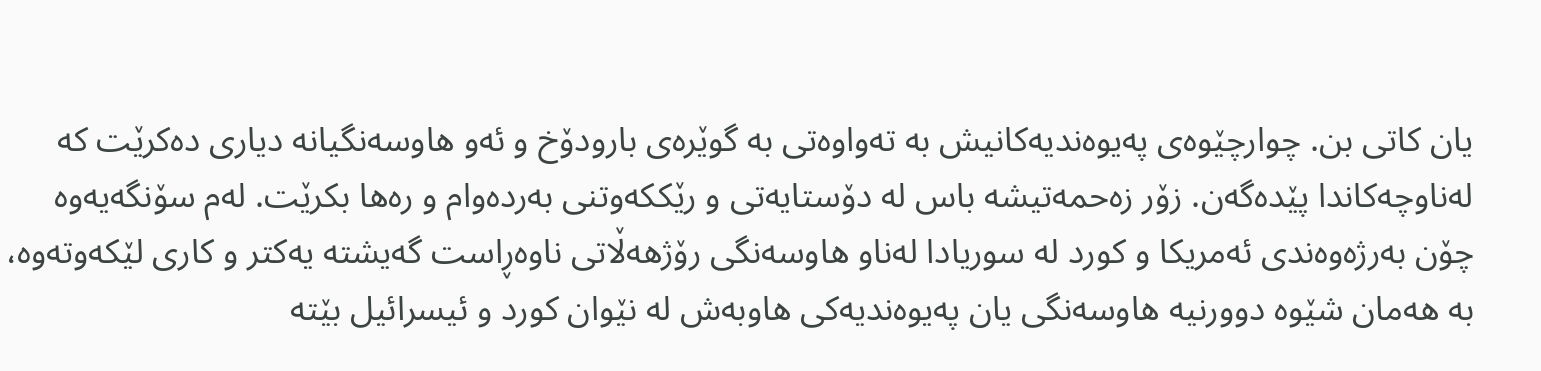یان كاتی بن. چوارچێوه‌ی په‌یوه‌ندیه‌كانیش به‌ ته‌واوه‌تی به‌ گوێره‌ی بارودۆخ و ئه‌و هاوسه‌نگیانه‌ دیاری ده‌كرێت كه‌ له‌ناوچه‌كاندا پێده‌گه‌ن. زۆر زه‌حمه‌تیشه‌ باس له‌ دۆستایه‌تی و رێككه‌وتنی به‌رده‌وام و ره‌ها بكرێت. له‌م سۆنگه‌یه‌وه‌ چۆن به‌رژه‌وه‌ندی ئه‌مریكا و كورد له‌ سوریادا له‌ناو هاوسه‌نگی رۆژهه‌ڵاتی ناوه‌ڕاست گه‌یشته‌ یه‌كتر و كاری لێكه‌وته‌وه‌، به‌ هه‌مان شێوه‌ دوورنیه‌‌ هاوسه‌نگی یان په‌یوه‌ندیه‌كی هاوبه‌ش له‌ نێوان كورد و ئیسرائیل بێته‌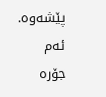پێشه‌وه‌. ئه‌م جۆره‌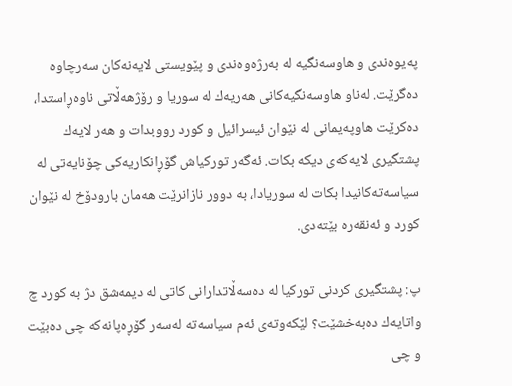په‌یوه‌ندی و هاوسه‌نگیه‌ له‌ به‌رژه‌وه‌ندی و پێویستی لایه‌نه‌كان سه‌رچاوه‌ ده‌گرێت. له‌ناو هاوسه‌نگیه‌كانی هه‌ریه‌ك له‌ سوریا و رۆژهه‌ڵاتی ناوه‌ڕاستدا، ده‌كرێت هاوپه‌یمانی له‌ نێوان ئیسرائیل و كورد رووبدات و هه‌ر لایه‌ك پشتگیری لایه‌كه‌ی دیكه‌ بكات. ئه‌گه‌ر توركیاش گۆڕانكاریه‌كی چۆنایه‌تی له‌ سیاسه‌ته‌كانیدا بكات له‌ سوریادا، به‌ دوور نازانرێت هه‌مان بارودۆخ له‌ نێوان كورد و ئه‌نقه‌ره‌ بێته‌دی.

پ: پشتگیری كردنی توركیا له‌ ده‌سه‌ڵاتدارانی كاتی له‌ دیمه‌شق دژ به‌ كورد چ واتایه‌ك ده‌به‌خشێت؟ لێكه‌وته‌ی ئه‌م سیاسه‌ته‌ له‌سه‌ر گۆڕه‌پانه‌كه‌ چی ده‌بێت و چی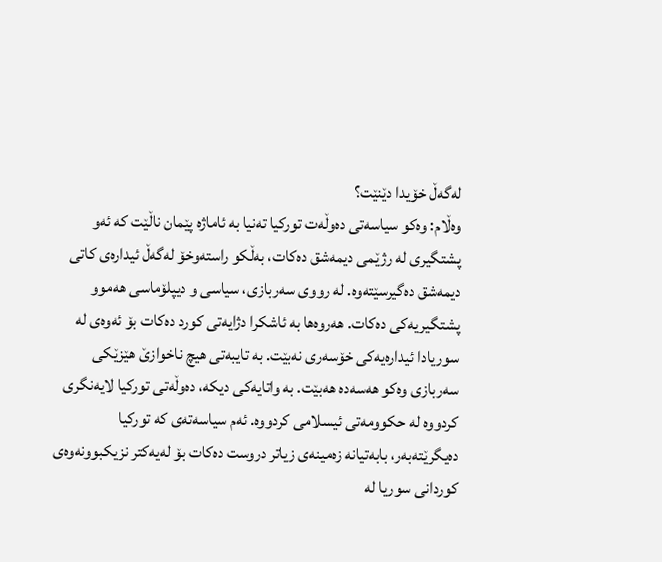له‌گه‌ڵ خۆیدا دێنێت؟
وه‌ڵام: وه‌كو سیاسه‌تی ده‌وڵه‌ت توركیا ته‌نیا به‌ ئاماژه‌ پێمان ناڵێت كه‌ ئه‌و پشتگیری له‌ رژێمی دیمه‌شق ده‌كات، به‌ڵكو راسته‌وخۆ له‌گه‌ڵ ئیداره‌ی كاتی دیمه‌شق ده‌گیرسێته‌وه‌. له‌ رووی سه‌ربازی، سیاسی و دیپلۆماسی هه‌موو پشتگیریه‌كی ده‌كات. هه‌روه‌ها به‌ ئاشكرا دژایه‌تی كورد ده‌كات بۆ ئه‌وه‌ی له‌ سوریادا ئیداره‌یه‌كی خۆسه‌ری نه‌بێت. به‌ تایبه‌تی هیچ ناخوازێ هێزێكی سه‌ربازی وه‌كو هه‌سه‌ده‌ هه‌بێت. به‌ واتایه‌كی دیكه‌، ده‌وڵه‌تی توركیا لایه‌نگری كردووه‌ له‌ حكوومه‌تی ئیسلامی كردووه‌. ئه‌م سیاسه‌ته‌ی كه‌ توركیا ده‌یگرێته‌به‌ر، بابه‌تیانه‌ زه‌مینه‌ی زیاتر دروست ده‌كات بۆ له‌یه‌كتر نزیكبوونه‌وه‌ی كوردانی سوریا له‌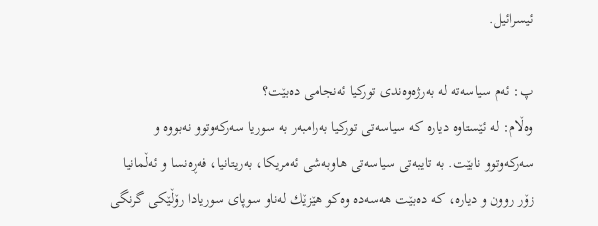ئیسرائیل.

پ: ئه‌م سیاسه‌ته‌ له‌ به‌رژه‌وه‌ندی توركیا ئه‌نجامی ده‌بێت؟
وه‌ڵام: له‌ ئێستاوه‌ دیاره‌ كه‌ سیاسه‌تی توركیا به‌رامبه‌ر به‌ سوریا سه‌ركه‌وتوو نه‌بووه‌ و سه‌ركه‌وتوو نابێت. به‌ تایبه‌تی سیاسه‌تی هاوبه‌شی ئه‌مریكا، به‌ریتانیا، فه‌ڕه‌نسا و ئه‌ڵمانیا زۆر روون و دیاره‌، كه‌ ده‌بێت هه‌سه‌ده‌ وه‌كو هێزێك له‌ناو سوپای سوریادا رۆڵێكی گرنگی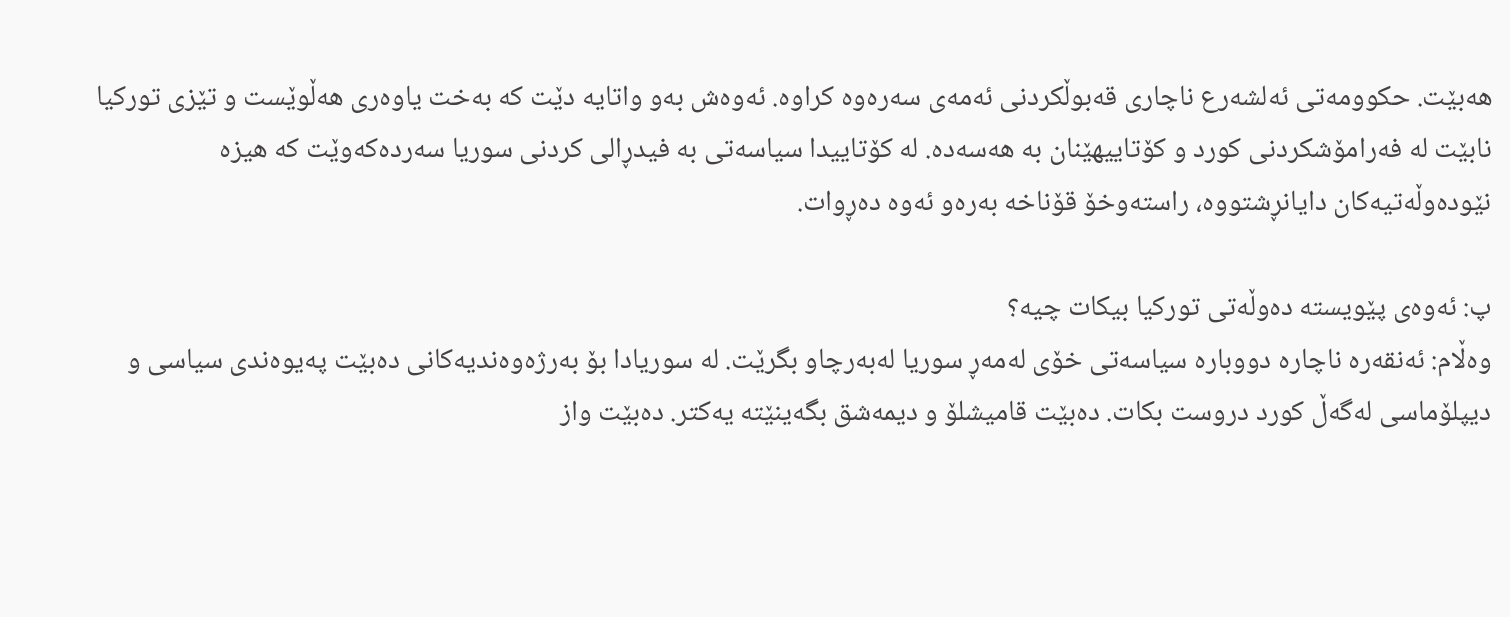هه‌بێت. حكوومه‌تی ئه‌لشه‌رع ناچاری قه‌بوڵكردنی ئه‌مه‌ی سه‌ره‌وه‌ كراوه‌. ئه‌وه‌ش به‌و واتایه‌ دێت كه‌ به‌خت یاوه‌ری هه‌ڵوێست و تێزی توركیا نابێت له‌ فه‌رامۆشكردنی كورد و كۆتاییهێنان به‌ هه‌سه‌ده‌. له‌ كۆتاییدا سیاسه‌تی به‌ فیدڕالی كردنی سوریا سه‌رده‌كه‌وێت كه‌ هیزه‌ نێوده‌وڵه‌تیه‌كان دایانڕشتووه‌، راسته‌وخۆ قۆناخه‌ به‌ره‌و ئه‌وه‌ ده‌ڕوات.

پ: ئه‌وه‌ی پێویسته‌ ده‌وڵه‌تی توركیا بیكات چیه‌؟
وه‌ڵام: ئه‌نقه‌ره‌ ناچاره‌ دووباره‌ سیاسه‌تی خۆی له‌مه‌ڕ سوریا له‌به‌رچاو بگرێت. له‌ سوریادا بۆ به‌رژه‌وه‌ندیه‌كانی ده‌بێت په‌یوه‌ندی سیاسی و دیپلۆماسی له‌گه‌ڵ كورد دروست بكات. ده‌بێت قامیشلۆ و دیمه‌شق بگه‌ینێته‌ یه‌كتر. ده‌بێت واز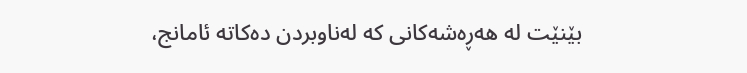بێنێت له‌ هه‌ڕه‌شه‌كانی كه‌ له‌ناوبردن ده‌كاته‌ ئامانج،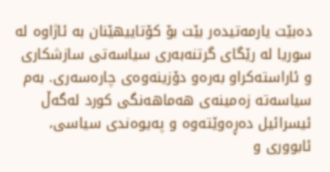ده‌بێت یارمه‌تیده‌ر بێت بۆ كۆتاییهێنان به‌ ئاژاوه‌ له‌ سوریا له‌ رێگای گرتنه‌به‌ری سیاسه‌تی سازشكاری و ئاراسته‌كراو به‌ره‌و دۆزینه‌وه‌ی چاره‌سه‌ری. به‌م سیاسه‌ته‌ زه‌مینه‌ی هه‌ماهه‌نگی كورد له‌گه‌ڵ ئیسرائیل ده‌ڕه‌وێته‌وه‌ و په‌یوه‌ندی سیاسی، ئابووری و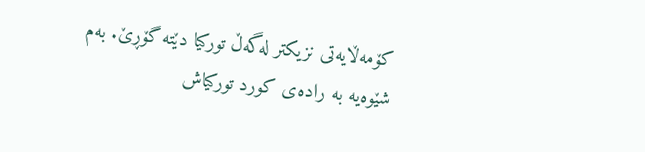كۆمه‌ڵایه‌تی نزیكتر له‌گه‌ڵ توركیا دێته‌ گۆڕێ. به‌م شێوه‌یه‌ به‌ راده‌ی كورد توركیاش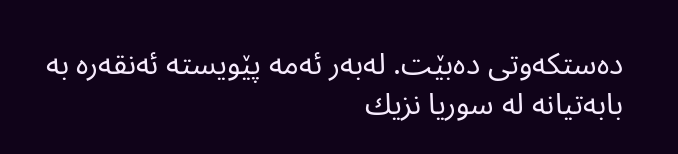ده‌ستكه‌وتی ده‌بێت. له‌به‌ر ئه‌مه‌ پێویسته‌ ئه‌نقه‌ره‌ به‌ بابه‌تیانه‌ له‌ سوریا نزیك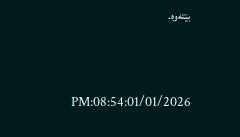بێته‌وه‌.




PM:08:54:01/01/2026